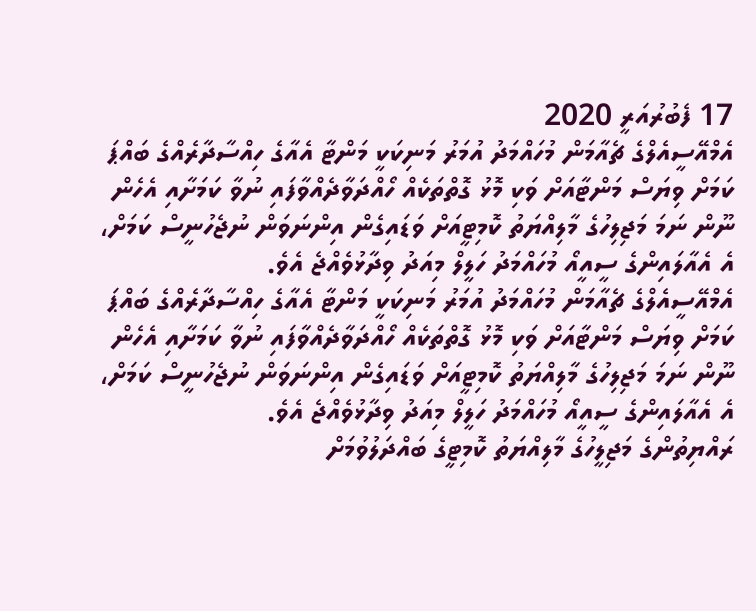17 ފެބުރުއަރީ 2020
އެމްއޭސީއެލްގެ ޗެއާމަން މުހައްމަދު އުމަރު މަނިކަކީ މަންޓާ އެއާގެ ހިއްސާދާރެއްގެ ބައްޕަ ކަމަށް ވިޔަސް މަންޓާއަށް ވަކި މޮޅު ގޮތްތަކެއް ހޯއްދަވާދެއްވާފައި ނުވާ ކަމަށާއި އެހެން ނޫން ނަމަ މަޖިލިހުގެ މާލިއްޔަތު ކޮމިޓީއަށް ވަޑައިގެން އިންނަވަން ނުޖެހުނީސް ކަމަށް، އެ އެއާލައިންގެ ސީއީއޯ މުހައްމަދު ހަލީލް މިއަދު ވިދާޅުވެއްޖެ އެވެ.
އެމްއޭސީއެލްގެ ޗެއާމަން މުހައްމަދު އުމަރު މަނިކަކީ މަންޓާ އެއާގެ ހިއްސާދާރެއްގެ ބައްޕަ ކަމަށް ވިޔަސް މަންޓާއަށް ވަކި މޮޅު ގޮތްތަކެއް ހޯއްދަވާދެއްވާފައި ނުވާ ކަމަށާއި އެހެން ނޫން ނަމަ މަޖިލިހުގެ މާލިއްޔަތު ކޮމިޓީއަށް ވަޑައިގެން އިންނަވަން ނުޖެހުނީސް ކަމަށް، އެ އެއާލައިންގެ ސީއީއޯ މުހައްމަދު ހަލީލް މިއަދު ވިދާޅުވެއްޖެ އެވެ.
ރައްޔިތުންގެ މަޖިލީހުގެ މާލިއްޔަތު ކޮމިޓީގެ ބައްދަލުވުމަށް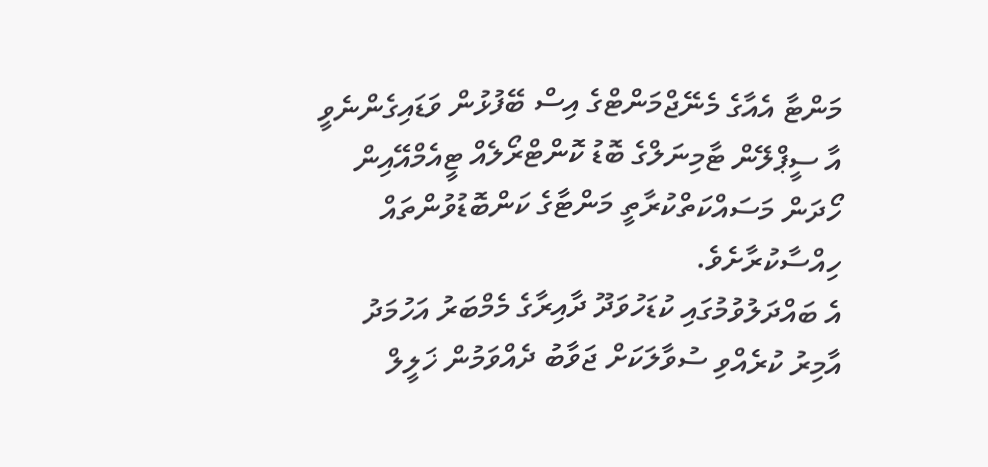މަންޓާ އެއާގެ މެނޭޖްމަންޓްގެ އިސް ބޭފުޅުން ވަޑައިގެންނެވީ އާ ސީޕްލޭން ޓާމިނަލްގެ ބޮޑު ކޮންޓްރޯލެއް ޓީއެމްއޭއިން ހޯދަން މަސައްކަތްކުރާތީ މަންޓާގެ ކަންބޮޑުވުންތައް ހިއްސާކުރާށެވެ.
އެ ބައްދަލުވުމުގައި ކުޑަހުވަދޫ ދާއިރާގެ މެމްބަރު އަހުމަދު އާމިރު ކުރެއްވި ސުވާލަކަށް ޖަވާބު ދެއްވަމުން ޚަލީލް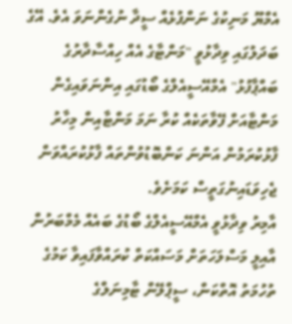އެމްޔޫ މަނިކުގެ ނަންފުޅެއް ސީދާ ނުގެންނަވަ އެވެ. އޭގެ ބަދަލުގައި ވިދާޅުވީ "މަންޓާގެ އެއް ހިއްސާދާރުގެ ބައްޕާފުޅު" އެމްއޭސީއެލްގެ ބޯޑުގައި އިންނަވައިގެން މަންޓާއަށް ފޭވާތަކެއް ކުރާ ނަމަ މަންޓާއިން މިހާރު ފާޅުކުރަމުން އަންނަ ކަންބޮޑުވުންތައް ފާޅުކުރައްވަން ޖެހިވަޑައިނުގަތީސް ކަމަށެވެ.
އާމިރު ވިދާޅުވީ އެމްއޭސީއެލްގެ ބޯޑުގެ ބައެއް މެމްބަރުން އާއިލީ މަސްލަހަތަށް މަސައްކަތް ކުރައްވާފައިވާ ކަމުގެ ތުހުމަތު އޮތްކަން، ސީޕްލޭން ޓާމިނަލްގެ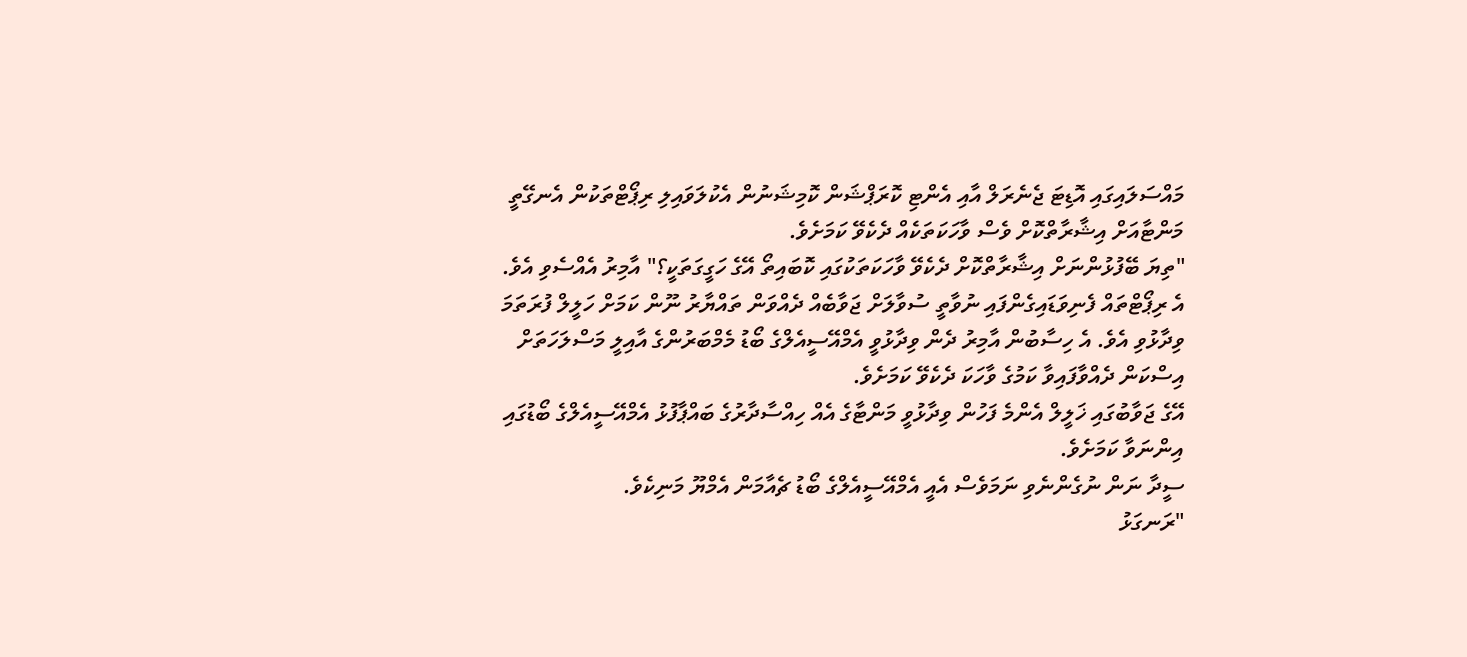މައްސަލައިގައި އޮޑިޓަ ޖެނެރަލް އާއި އެންޓި ކޮރަޕްޝަން ކޮމިޝަނުން އެކުލަވައިލި ރިޕޯޓްތަކުން އެނގޭތީ މަންޓާއަށް އިޝާރާތްކޮށް ވެސް ވާހަކަތަކެއް ދެކެވޭ ކަމަށެވެ.
"ތިޔަ ބޭފުޅުންނަށް އިޝާރާތްކޮށް ދެކެވޭ ވާހަކަތަކުގައި ކޮބައިތޯ އޭގެ ހަގީގަތަކީ؟" އާމިރު އެއްސެވި އެވެ.
އެ ރިޕޯޓްތައް ފެނިވަޑައިގެންފައި ނުވާތީ ސުވާލަށް ޖަވާބެއް ދެއްވަން ތައްޔާރު ނޫން ކަމަށް ހަލީލް ފުރަތަމަ ވިދާޅުވި އެވެ. އެ ހިސާބުން އާމިރު ދެން ވިދާޅުވީ އެމްއޭސީއެލްގެ ބޯޑު މެމްބަރުންގެ އާއިލީ މަސްލަހަތަށް އިސްކަން ދެއްވާފައިވާ ކަމުގެ ވާހަކަ ދެކެވޭ ކަމަށެވެ.
އޭގެ ޖަވާބުގައި ޚަލީލް އެންމެ ފަހުން ވިދާޅުވީ މަންޓާގެ އެއް ހިއްސާދާރުގެ ބައްޕާފުޅު އެމްއޭސީއެލްގެ ބޯޑުގައި އިންނަވާ ކަމަށެވެ.
ސީދާ ނަން ނުގެންނެވި ނަމަވެސް އެއީ އެމްއޭސީއެލްގެ ބޯޑު ޗެއާމަން އެމްޔޫ މަނިކެވެ.
"ރަނގަޅު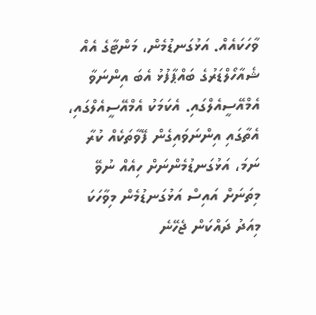ވާހަކައެއް. އަޅުގަނޑުމެން، މަންޓާގެ އެއް ޝެއާހޯލްޑަރުގެ ބައްޕާފުޅު އެބަ އިންނަވާ އެމްއޭސީއެލްގައި. އެކަމަކު އެމްއޭސީއެލްގައި، އެތާގައި އިންނަވައިގެން ފޭވާތަކެއް ކުރާ ނަމަ، އަޅުގަނޑުމެންނަށް ހިއެއް ނުވޭ މިތަނަށް އައިސް އަޅުގަނޑުމެން މިވާހަކަ މިއަދު ދައްކަން ޖެހޭނެ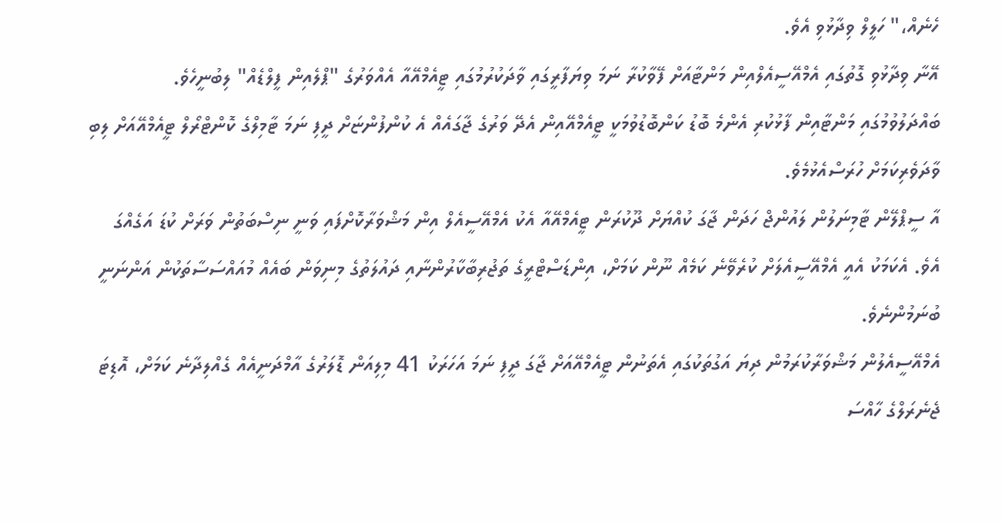ހެނެއް،" ހަލީލް ވިދާޅުވި އެވެ.
އޭނާ ވިދާޅުވި ގޮތުގައި އެމްއޭސީއެލްއިން މަންޓާއަށް ފޭވާކުރާ ނަމަ ވިޔަފާރީގައި ވާދަކުރުމުގައި ޓީއެމްއޭއާ އެއްވަރުގެ "ޕްލެއިން ފީލްޑެއް" ލިބުނީހެވެ.
ބައްދަލުވުމުގައި މަންޓާއިން ފާޅުކުރި އެންމެ ބޮޑު ކަންބޮޑުވުމަކީ ޓީއެމްއޭއިން އެދޭ ވަރުގެ ޖާގައެއް އެ ކުންފުންޏަށް ދީފި ނަމަ ޓާމިލްގެ ކޮންޓްރޯލް ޓީއެމްއޭއަށް ލިބި ވާދަވެރިކަމަށް ހުރަސްއެޅުމެވެ.
އާ ސީޕްލޭން ޓާމިނަލުން ލައުންޖް ހަދަން ޖާގަ ކުއްޔަށް ދޫކުރަން ޓީއެމްއޭއާ އެކު އެމްއޭސީއެލް އިން މަޝްވަރާކޮށްފައި ވަނީ ނިސްބަތުން ވަރަށް ކުޑަ އަގެއްގަ އެވެ. އެކަމަކު އެއީ އެމްއޭސީއެލަށް ކުރެވޭނެ ކަމެއް ނޫން ކަމަށް، އިންޑަސްޓްރީގެ ތަޖުރިބާކާރުންނާއި ދައުލަތުގެ މިނިވަން ބައެއް މުއައްސަސާތަކުން އަންނަނީ ބުނަމުންނެވެ.
އެމްއޭސީއެލުން މަޝްވަރާކުރަމުން ދިޔަ އަގުތަކުގައި އެތަނުން ޓީއެމްއޭއަށް ޖާގަ ދީފި ނަމަ އަހަރަކު 41 މިލިއަން ޑޮލަރުގެ އާމްދަނީއެއް ގެއްލިދާނެ ކަމަށް، އޮޑިޓަ ޖެނެރަލްގެ ހާއްސަ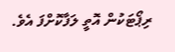ރިޕޯޓަކުން އޮތީ ލަފާކޮށްފަ އެވެ.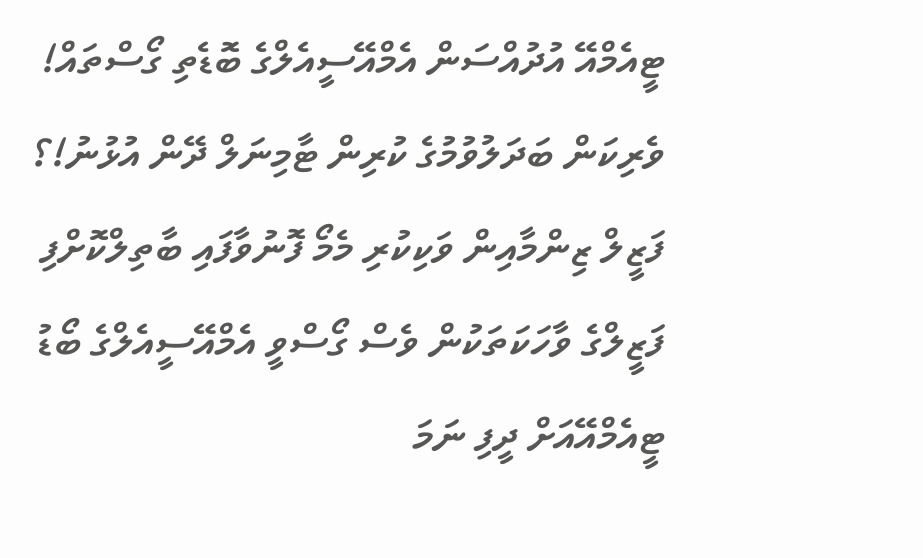ޓީއެމްއޭ އުދުއްސަން އެމްއޭސީއެލްގެ ބޮޑެތި ގޯސްތައް!
ވެރިކަން ބަދަލުވުމުގެ ކުރިން ޓާމިނަލް ދޭން އުޅުނު!؟
ފަޒީލް ޒިންމާއިން ވަކިކުރި މެމޯ ފޮނުވާފައި ބާތިލްކޮށްފި
ފަޒީލްގެ ވާހަކަތަކުން ވެސް ގޯސްވީ އެމްއޭސީއެލްގެ ބޯޑު
ޓީއެމްއޭއަށް ދީފި ނަމަ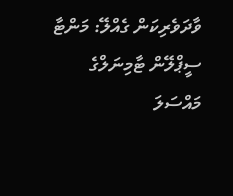ވާދަވެރިކަން ގެއްލޭ: މަންޓާ
ސީޕްލޭން ޓާމިނަލްގެ މައްސަލަ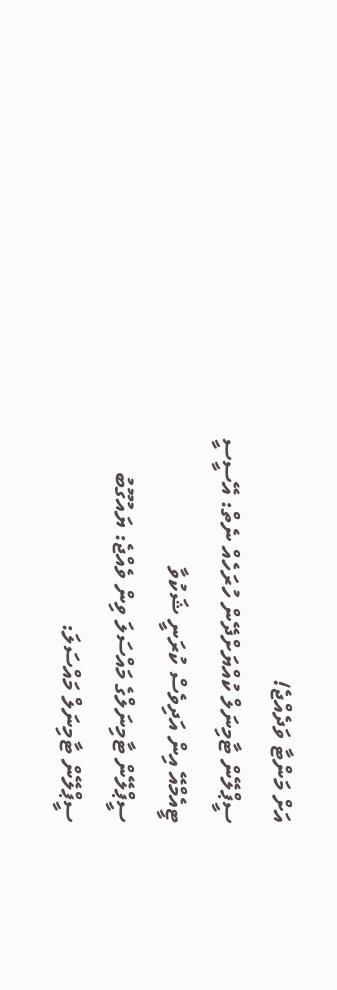އަށް މަންޓާ ވަދެއްޖެ!
ސީޕްލޭން ޓާމިނަލް ކުއްޔަށްދޭން ހުރަހެއް ނެތް: އޭސީސީ
ޓީއެމްއޭ އިން އަދިވެސް ކުރަނީ ޝަކުވާ
ސީޕްލޭން ޓާމިނަލްގެ މައްސަލަ ވިން ވެއްޖެ: ޔައުގޫބު
ސީޕްލޭން ޓާމިނަލް މައްސަލަ: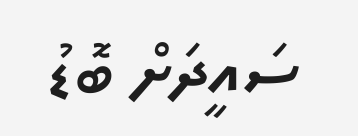ސައީދަށް ބޮޑު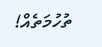ތުހުމަތެއް!